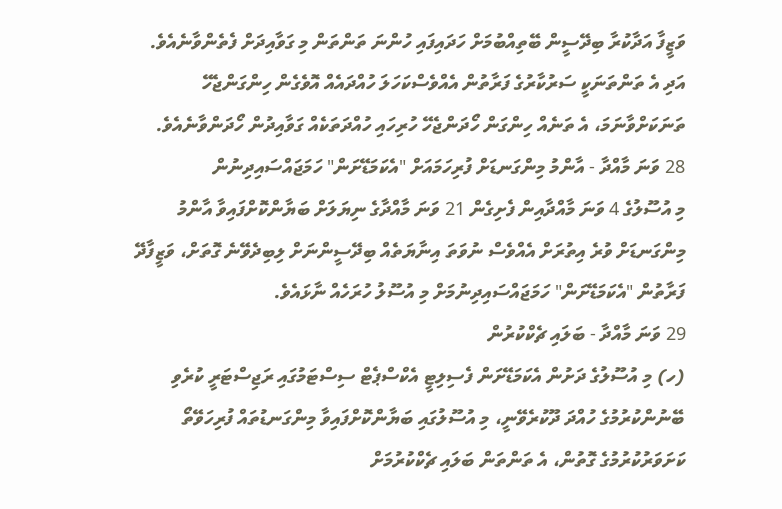ވަޒީފާ އަދާކުރާ ބިދޭސީން ބޭތިއްބުމަށް ހަދައިފައި ހުންނަ ތަންތަން މި ގަވާއިދަށް ފެތެންވާނެއެވެ. އަދި އެ ތަންތަނަކީ ސަރުކާރުގެ ފަރާތުން އެއްވެސްކަހަލަ ހުއްދައެއް އޮވެގެން ހިންގަންޖެހޭ ތަނަކަށްވާނަމަ، އެ ތަނެއް ހިންގަން ހޯދަންޖެހޭ ހުރިހައި ހުއްދަތަކެއް ގަވާއިދުން ހޯދަންވާނެއެވެ.
28 ވަނަ މާއްދާ - އާންމު މިންގަނޑަށް ފުރިހަމައަށް "އެކަމަޑޭށަން" ހަމަޖައްސައިދިނުން
މި އުސޫލުގެ 4 ވަނަ މާއްދާއިން ފެށިގެން 21 ވަނަ މާއްދާގެ ނިޔަލަށް ބަޔާންކޮށްފައިވާ އާންމު މިންގަނޑަށް ވުރެ އިތުރަށް އެއްވެސް ނުވަތަ އިނާޔަތެއް ބިދޭސީންނަށް ލިބިދެވޭނެ ގޮތަށް، ވަޒީފާދޭ ފަރާތުން "އެކަމަޑޭށަން" ހަމަޖައްސައިދިނުމަށް މި އުސޫލު ހުރަހެއް ނާޅައެވެ.
29 ވަނަ މާއްދާ - ބަލައި ޗެކްކުރުން
(ހ) މި އުސޫލުގެ ދަށުން އެކަމަޑޭށަން ފެސިލިޓީ އެކްސްޕެޓް ސިސްޓަމުގައި ރަޖިސްޓަރީ ކުރެވި ބޭނުންކުރުމުގެ ހުއްދަ ދޫކުރެވޭނީ، މި އުސޫލުގައި ބަޔާންކޮށްފައިވާ މިންގަނޑުތައް ފުރިހަވޭތޯ ކަށަވަރުކުރުމުގެ ގޮތުން، އެ ތަންތަން ބަލައި ޗެކްކުރުމަށް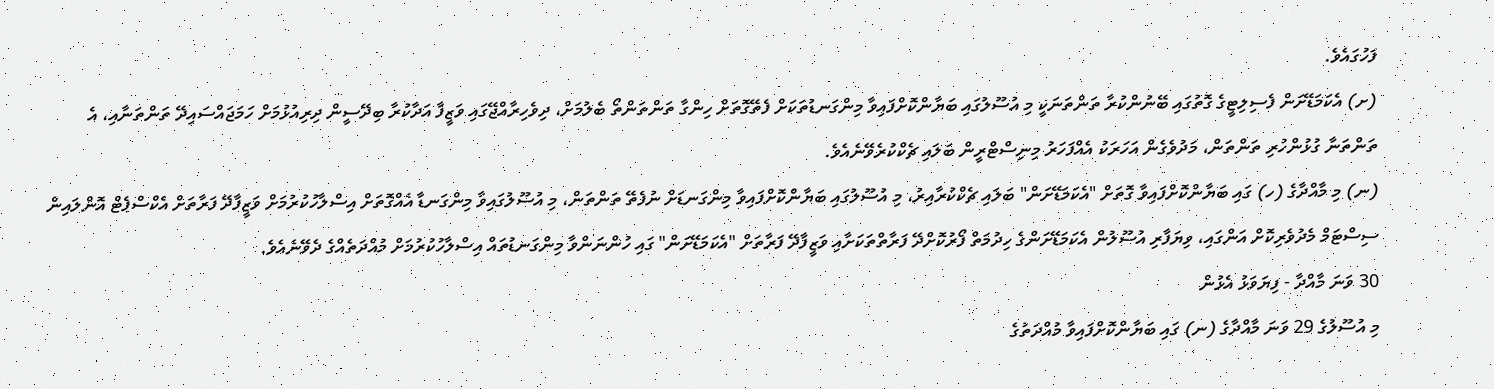ފަހުގައެވެ.
(ށ) އެކަމަޑޭށަން ފެސިލިޓީގެ ގޮތުގައި ބޭނުންކުރާ ތަންތަނަކީ މި އުސޫލުގައި ބަޔާންކޮށްފައިވާ މިންގަނޑުތަކަށް ފެތޭގޮތަށް ހިންގާ ތަންތަންތޯ ބެލުމަށް، ދިވެހިރާއްޖޭގައި ވަޒީފާ އަދާކުރާ ބިދޭސީން ދިރިއުޅުމަށް ހަމަޖައްސައިދޭ ތަންތަނާއި، އެ ތަންތަނާ ގުޅުންހުރި ތަންތަން، މަދުވެގެން އަހަރަކު އެއްފަހަރު މިނިސްޓްރީން ބަލައި ޗެކްކުރެވޭނެއެވެ.
(ނ) މި މާއްދާގެ (ހ) ގައި ބަޔާންކޮށްފައިވާ ގޮތަށް "އެކަމަޑޭށަން" ބަލައި ޗެކްކުރާއިރު، މި އުސޫލުގައި ބަޔާންކޮށްފައިވާ މިންގަނޑަށް ނުފެތޭ ތަންތަން، މި އުސޫލުގައިވާ މިންގަނޑާ އެއްގޮތަށް އިސްލާހުކުރުމަށް ވަޒީފާދޭ ފަރާތަށް އެކްސްޕެޓް އޮންލައިން ސިސްޓަމް މެދުވެރިކޮށް އަންގައި، ވިޔަފާރި އުސޫލުން އެކަމަޑޭށަންގެ ހިދުމަތް ފޯރުކޮށްދޭ ފަރާތްތަކަށާއި ވަޒީފާދޭ ފަރާތަށް "އެކަމަޑޭށަން" ގައި ހުންނަންވާ މިންގަނޑުތައް އިސްލާހުކުރުމަށް މުއްދަތެއްގެ ދެވޭނެއެވެ.
30 ވަނަ މާއްދާ - ފިޔަވަޅު އެޅުން
މި އުސޫލުގެ 29 ވަނަ މާއްދާގެ (ނ) ގައި ބަޔާންކޮށްފައިވާ މުއްދަތުގެ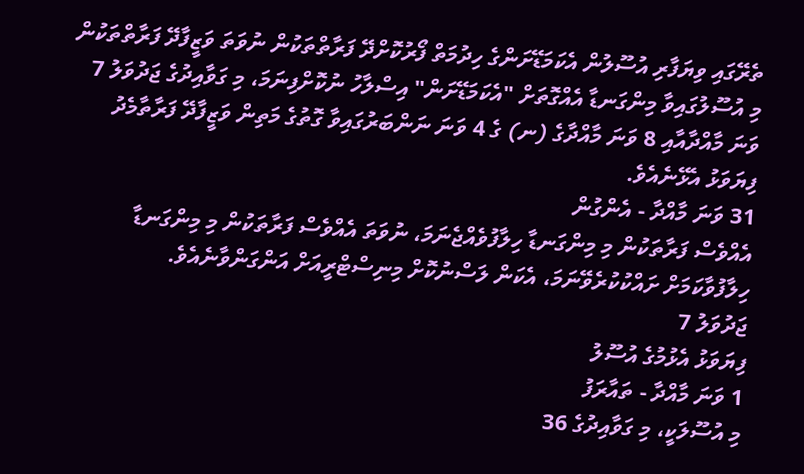ތެރޭގައި ވިޔަފާރި އުސޫލުން އެކަމަޑޭށަންގެ ހިދުމަތް ފޯރުކޮށްދޭ ފަރާތްތަކުން ނުވަތަ ވަޒީފާދޭ ފަރާތްތަކުން މި އުސޫލުގައިވާ މިންގަނޑާ އެއްގޮތަށް "އެކަމަޑޭށަން" އިސްލާހު ނުކޮށްފިނަމަ، މި ގަވާއިދުގެ ޖަދުވަލު 7 ވަނަ މާއްދާއާއި 8 ވަނަ މާއްދާގެ (ނ) ގެ 4 ވަނަ ނަންބަރުގައިވާ ގޮތުގެ މަތިން ވަޒީފާދޭ ފަރާތާމެދު ފިޔަވަޅު އެޅޭނެއެވެ.
31 ވަނަ މާއްދާ - އެންގުން
އެއްވެސް ފަރާތަކުން މި މިންގަނޑާ ހިލާފުވެއްޖެނަމަ، ނުވަތަ އެއްވެސް ފަރާތަކުން މި މިންގަނޑާ ހިލާފުވާކަމަށް ށައްކުކުރެވޭނަމަ، އެކަން ލަސްނުކޮށް މިނިސްޓްރީއަށް އަންގަންވާނެއެވެ.
ޖަދުވަލު 7
ފިޔަވަޅު އެޅުމުގެ އުސޫލު
1 ވަނަ މާއްދާ - ތައާރަފު
މި އުސޫލަކީ، މި ގަވާއިދުގެ 36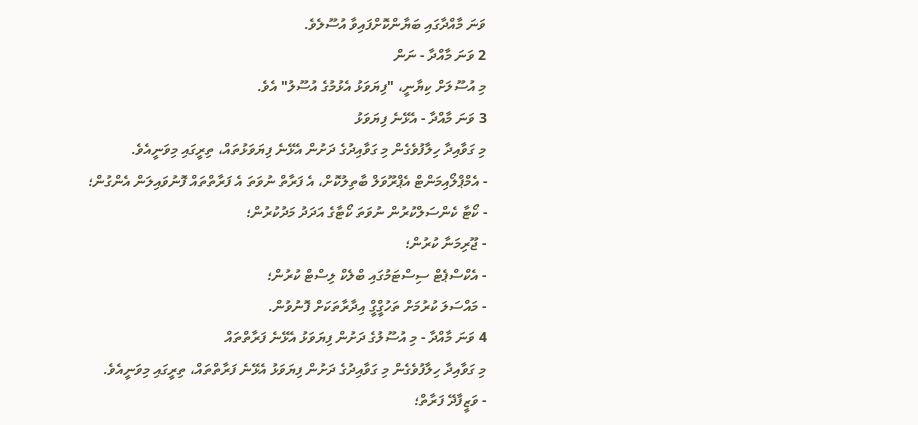ވަނަ މާއްދާގައި ބަޔާންކޮށްފައިވާ އުސޫލެވެ.
2 ވަނަ މާއްދާ - ނަން
މި އުސޫލަށް ކިޔާނީ، "ފިޔަވަޅު އެޅުމުގެ އުސޫލު" އެވެ.
3 ވަނަ މާއްދާ - އެޅޭނެ ފިޔަވަޅު
މި ގަވާއިދާ ހިލާފުވެގެން މި ގަވާއިދުގެ ދަށުން އެޅޭނެ ފިޔަވަޅުތައް، ތިރީގައި މިވަނީއެވެ.
- އެމްޕްލޯއިމަންޓް އެޕްރޫވަލް ބާތިލުކޮށް، އެ ފަރާތް ނުވަތަ އެ ފަރާތްތައް ފޮނުވައިލަން އެންގުން؛
- ކޯޓާ ކެންސަލްކުރުން ނުވަތަ ކޯޓާގެ އަދަދު މަދުކުރުން؛
- ޖޫރިމަނާ ކުރުން؛
- އެކްސްޕެޓް ސިސްޓަމުގައި ބްލެކް ލިސްޓް ކުރުން؛
- މައްސަލަ ކުރުމަށް ތަހުގްީގްީ އިދާރާތަކަށް ފޮނުވުން.
4 ވަނަ މާއްދާ - މި އުސޫލުގެ ދަށުން ފިޔަވަޅު އެޅޭނެ ފަރާތްތައް
މި ގަވާއިދާ ހިލާފުވެގެން މި ގަވާއިދުގެ ދަށުން ފިޔަވަޅު އެޅޭނެ ފަރާތްތައް، ތިރީގައި މިވަނީއެވެ.
- ވަޒީފާދޭ ފަރާތް؛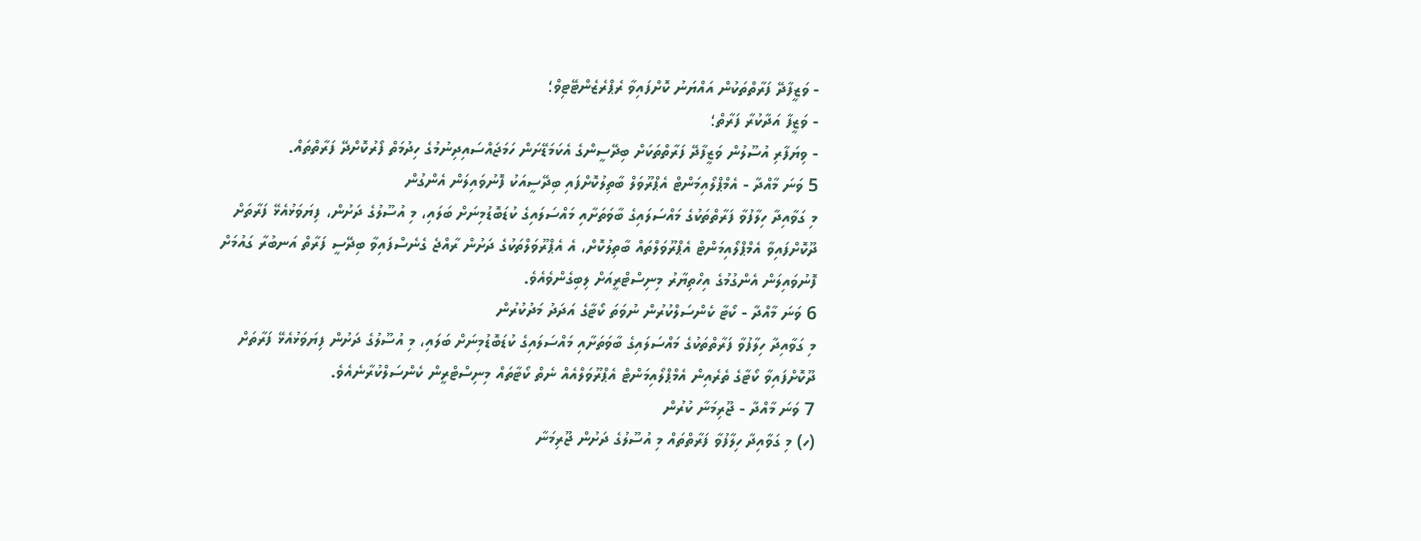- ވަޒީފާދޭ ފަރާތްތަކުން އައްޔަނު ކޮށްފައިވާ ރެޕްރެޒެންޓޭޓިވް؛
- ވަޒީފާ އަދާކުރާ ފަރާތް؛
- ވިޔަފާރި އުސޫލުން ވަޒީފާދޭ ފަރާތްތަކަށް ބިދޭސީންގެ އެކަމަޑޭށަން ހަމަޖައްސައިދިނުމުގެ ހިދުމަތް ފޯރުކޮށްދޭ ފަރާތްތައް.
5 ވަނަ މާއްދާ - އެމްޕްލޯއިމަންޓް އެޕްރޫވަލް ބާތިލުކޮށްފައި ބިދޭސީއަކު ފޮނުވައިލަން އެންގުން
މި ގަވާއިދާ ހިލާފުވާ ފަރާތްތަކުގެ މައްސަލައިގެ ބާވަތަށާއި މައްސަލައިގެ ކުޑަބޮޑުމިނަށް ބަލައި، މި އުސޫލުގެ ދަށުން، ފިޔަވަޅުއެޅޭ ފަރާތަށް ދޫކޮށްފައިވާ އެމްޕްލޯއިމަންޓް އެޕްރޫވަލްތައް ބާތިލުކޮށް، އެ އެޕްރޫވަލްތަކުގެ ދަށުން ރާއްޖެ ގެނެސްފައިވާ ބިދޭސީ ފަރާތް އަނބުރާ ގައުމަށް ފޮނުވައިލަން އެންގުމުގެ އިހްތިޔާރު މިނިސްޓްރީއަށް ލިބިގެންވެއެވެ.
6 ވަނަ މާއްދާ - ކޯޓާ ކެންސަލްކުރުން ނުވަތަ ކޯޓާގެ އަދަދު މަދުކުރުން
މި ގަވާއިދާ ހިލާފުވާ ފަރާތްތަކުގެ މައްސަލައިގެ ބާވަތަށާއި މައްސަލައިގެ ކުޑަބޮޑުމިނަށް ބަލައި، މި އުސޫލުގެ ދަށުން ފިޔަވަޅުއެޅޭ ފަރާތަށް ދޫކޮށްފައިވާ ކޯޓާގެ ތެރެއިން އެމްޕްލޯއިމަންޓް އެޕްރޫވަލްއެއް ނެތް ކޯޓާތައް މިނިސްޓްރީން ކެންސަލްކުރާނެއެވެ.
7 ވަނަ މާއްދާ - ޖޫރިމަނާ ކުރުން
(ހ) މި ގަވާއިދާ ހިލާފުވާ ފަރާތްތައް މި އުސޫލުގެ ދަށުން ޖޫރިމަނާ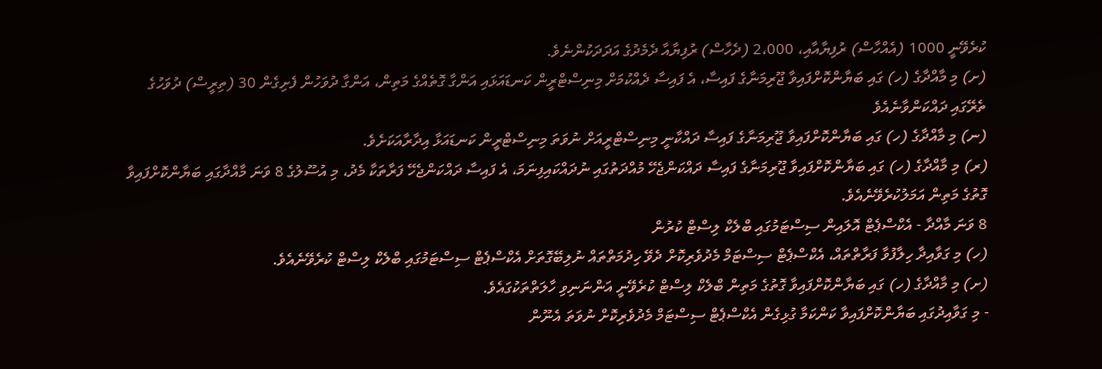ކުރެވޭނީ 1000 (އެއްހާސް) ރުފިޔާއާއި، 2،000 (ދެހާސް) ރުފިޔާއާ ދެމެދުގެ އަދަދަކުންނެވެ.
(ށ) މި މާއްދާގެ (ހ) ގައި ބަޔާންކޮށްފައިވާ ޖޫރިމަނާގެ ފައިސާ، އެ ފައިސާ ދެއްކުމަށް މިނިސްޓްރީން ކަނޑައަޅައި އަންގާ ގޮތެއްގެ މަތިން، އަންގާ ދުވަހުން ފެށިގެން 30 (ތިރީސް) ދުވަހުގެ ތެރޭގައި ދައްކަންވާނެއެވެ
(ނ) މި މާއްދާގެ (ހ) ގައި ބަޔާންކޮށްފައިވާ ޖޫރިމަނާގެ ފައިސާ ދައްކާނީ މިނިސްޓްރީއަށް ނުވަތަ މިނިސްޓްރީން ކަނޑައަޅާ އިދާރާއަކަށެވެ.
(ރ) މި މާއްދާގެ (ހ) ގައި ބަޔާންކޮށްފައިވާ ޖޫރިމަނާގެ ފައިސާ ދައްކަންޖެހޭ މުއްދަތުގައި ނުދައްކައިފިނަމަ، އެ ފައިސާ ދައްކަންޖެހޭ ފަރާތަކާ މެދު، މި އުސޫލުގެ 8 ވަނަ މާއްދާގައި ބަޔާންކޮށްފައިވާ ގޮތުގެ މަތިން އަމަލުކުރެވޭނެއެވެ.
8 ވަނަ މާއްދާ - އެކްސްޕެޓް އޮލައިން ސިސްޓަމުގައި ބްލެކް ލިސްޓް ކުރުން
(ހ) މި ގަވާއިދާ ހިލާފުވާ ފަރާތްތައް، އެކްސްޕެޓް ސިސްޓަމް މެދުވެރިކޮށް ދެވޭ ހިދުމަތްތައް ނުލިބޭގޮތަށް އެކްސްޕެޓް ސިސްޓަމުގައި ބްލެކް ލިސްޓް ކުރެވޭނެއެވެ.
(ށ) މި މާއްދާގެ (ހ) ގައި ބަޔާންކޮށްފައިވާ ގޮތުގެ މަތިން ބްލެކް ލިސްޓް ކުރެވޭނީ އަންނަނިވި ހާލަތްތަކުގައެވެ.
- މި ގަވާއިދުގައި ބަޔާންކޮށްފައިވާ ކަންކަމާ ގުޅިގެން އެކްސްޕެޓް ސިސްޓަމް މެދުވެރިކޮށް ނުވަތަ އެނޫން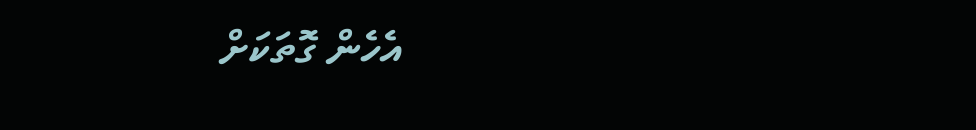އެހެން ގޮތަކަށް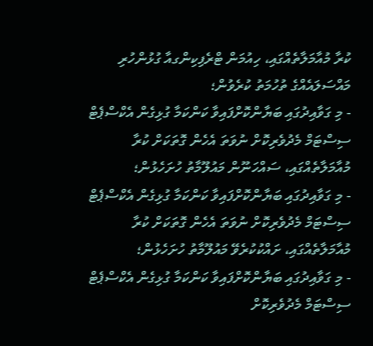ކުރާ މުއާމަލާތެއްގައި، ހިއުމަން ޓްރެފިކިންގއާ ގުޅުންހުރި މައްސަލައެއްގެ ތުހުމަތު ކުރެވުން؛
- މި ގަވާއިދުގައި ބަޔާންކޮށްފައިވާ ކަންކަމާ ގުޅިގެން އެކްސްޕެޓް ސިސްޓަމް މެދުވެރިކޮށް ނުވަތަ އެހެން ގޮތަކަށް ކުރާ މުއާމަލާތެއްގައި، ސައްހަނޫން މައުލޫމާތު ހުށަހެޅުން؛
- މި ގަވާއިދުގައި ބަޔާންކޮށްފައިވާ ކަންކަމާ ގުޅިގެން އެކްސްޕެޓް ސިސްޓަމް މެދުވެރިކޮށް ނުވަތަ އެހެން ގޮތަކަށް ކުރާ މުއާމަލާތެއްގައި، ށައްކުކުރެވޭ މައުލޫމާތު ހުށަހެޅުން؛
- މި ގަވާއިދުގައި ބަޔާންކޮށްފައިވާ ކަންކަމާ ގުޅިގެން އެކްސްޕެޓް ސިސްޓަމް މެދުވެރިކޮށް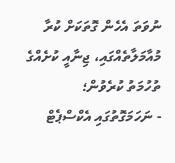ނުވަތަ އެހެން ގޮތަކަށް ކުރާ މުއާމަލާތެއްގައި، ޖިނާއީ ކުށެއްގެ ތުހުމަތު ކުރެވުން؛
- ނަހަމަގޮތުގައި އެކްސްޕެޓް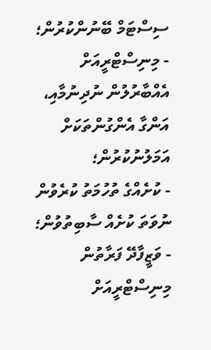ސިސްޓަމް ބޭނުންކުރުން؛
- މިނިސްޓްރީއަށް އެއްބާރުލުން ނުދިނުމާއި، އަންގާ އެންގުންތަކަށް އަމަލުނުކުރުން؛
- ކުށެއްގެ ތުހުމަތު ކުރެވުން ނުވަތަ ކުށެއް ސާބިތުވުން؛
- ވަޒީފާދޭ ފަރާތުން މިނިސްޓްރީއަށް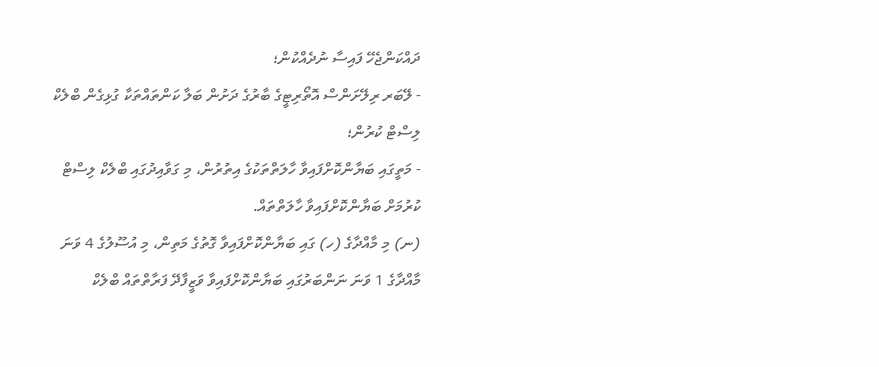ދައްކަންޖެހޭ ފައިސާ ނުދެއްކުން؛
- ލޭބަރ ރިލޭށަންސް އޮތޯރިޓީގެ ބާރުގެ ދަށުން ބަލާ ކަންތައްތަކާ ގުޅިގެން ބްލެކް ލިސްޓް ކުރުން؛
- މަތީގައި ބަޔާންކޮށްފައިވާ ހާލަތްތަކުގެ އިތުރުން، މި ގަވާއިދުގައި ބްލެކް ލިސްޓް ކުރުމަށް ބަޔާންކޮށްފައިވާ ހާލަތްތައް.
(ނ) މި މާއްދާގެ (ހ) ގައި ބަޔާންކޮށްފައިވާ ގޮތުގެ މަތިން، މި އުސޫލުގެ 4 ވަނަ މާއްދާގެ 1 ވަނަ ނަންބަރުގައި ބަޔާންކޮށްފައިވާ ވަޒީފާދޭ ފަރާތްތައް ބްލެކް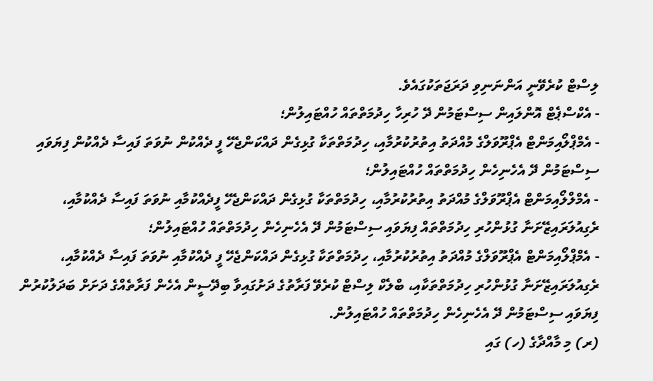ލިސްޓް ކުރެވޭނީ އަންނަނިވި ދަރަޖަތަކުގައެވެ.
- އެކްސްޕެޓް އޮންލައިން ސިސްޓަމުން ދޭ ހުރިހާ ހިދުމަތްތައް ހުއްޓައިލުން؛
- އެމްޕްލޯއިމަންޓް އެޕްރޫވަލްގެ މުއްދަތު އިތުރުކުރުމާއި، ހިދުމަތްތަކާ ގުޅިގެން ދައްކަންޖެހޭ ފީ ދެއްކުން ނުވަތަ ފައިސާ ދެއްކުން ފިޔަވައި ސިސްޓަމުން ދޭ އެހެނިހެން ހިދުމަތްތައް ހުއްޓައިލުން؛
- އެމްލްލޯއިމަންޓް އެޕްރޫވަލްގެ މުއްދަތު އިތުރުކުރުމާއި، ހިދުމަތްތަކާ ގުޅިގެން ދައްކަންޖެހޭ ފީދެއްކުމާއި ނުވަތަ ފައިސާ ދެއްކުމާއި، ރެގިއުލަރައިޒޭށަނާ ގުޅުންހުރި ހިދުމަތްތައް ފިޔަވައި ސިސްޓަމުން ދޭ އެހެނިހެން ހިދުމަތްތައް ހުއްޓައިލުން؛
- އެމްޕްލޯއިމަންޓް އެޕްރޫވަލްގެ މުއްދަތު އިތުރުކުރުމާއި، ހިދުމަތްތަކާ ގުޅިގެން ދައްކަންޖެހޭ ފީ ދެއްކުމާއި ނުވަތަ ފައިސާ ދެއްކުމާއި، ރެގިއުލަރައިޒޭށަނާ ގުޅުންހުރި ހިދުމަތްތަކާއި، ބްލެކް ލިސްޓް ކުރެވޭ ފަރާތުގެ ދަށުގައިވާ ބިދޭސީން އެހެން ފަރާތެއްގެ ދަށަށް ބަދަލުކުރުން ފިޔަވައި ސިސްޓަމުން ދޭ އެހެނިހެން ހިދުމަތްތައް ހުއްޓައިލުން.
(ރ) މި މާއްދާގެ (ހ) ގައި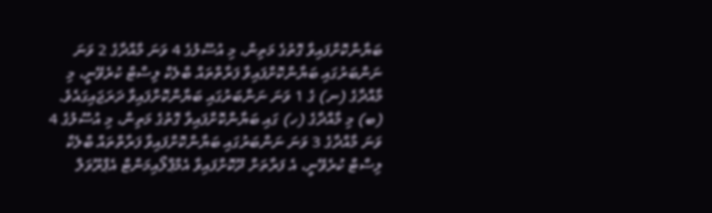ބަޔާންކޮށްފައިވާ ގޮތުގެ މަތިން، މި އުސޫލުގެ 4 ވަނަ މާއްދާގެ 2 ވަނަ ނަންބަރުގައި ބަޔާންކޮށްފައިވާ ފަރާތްތައް ބްލެކް ލިސްޓް ކުރެވޭނީ، މި މާއްދާގެ (ނ) ގެ 1 ވަނަ ނަންބަރުގައި ބަޔާންކޮށްފައިވާ ދަރަޖައިގައެވެ.
(ބ) މި މާއްދާގެ (ހ) ގައި ބަޔާންކޮށްފައިވާ ގޮތުގެ މަތިން، މި އުސޫލުގެ 4 ވަނަ މާއްދާގެ 3 ވަނަ ނަންބަރުގައި ބަޔާންކޮށްފައިވާ ފަރާތްތައް ބްލެކް ލިސްޓް ކުރެވޭނީ، އެ ފަރާތަށް ދޫކޮށްފައިވާ އެމްޕްލޯއިމަންޓް އެޕްރޫވަލް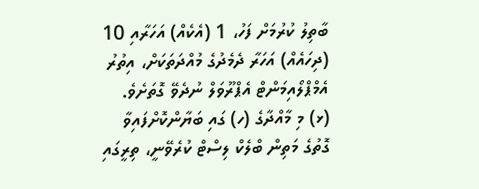ބާތިލު ކުރުމަށް ފަހު، 1 (އެކެއް) އަހަރާއި 10 (ދިހައެއް) އަހަރާ ދެމެދުގެ މުއްދަތަކަށް، އިތުރު އެމްޕްލޯއިމަންޓް އެޕްރޫވަލް ނުދެވޭ ގޮތަށެވެ.
(ޅ) މި މާއްދާގެ (ހ) ގައި ބަޔާންކޮށްފައިވާ ގޮތުގެ މަތިން ބްލެކް ލިސްޓް ކުރެވޭނީ، ތިރީގައި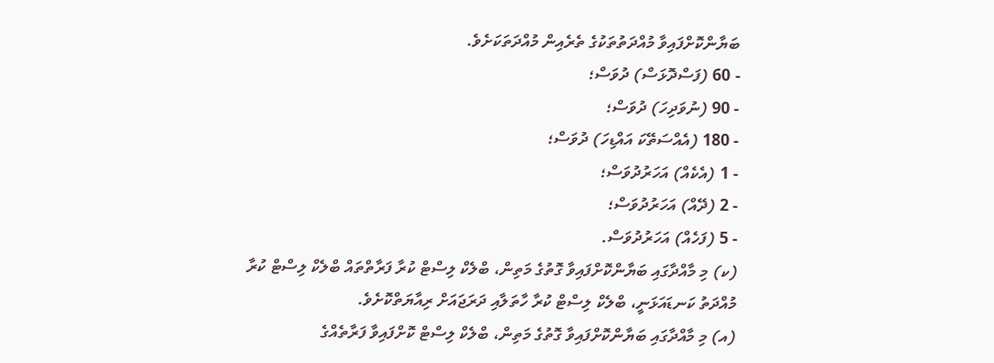ބަޔާންކޮށްފައިވާ މުއްދަތުތަކުގެ ތެރެއިން މުއްދަތަކަށެވެ.
- 60 (ފަސްދޮޅަސް) ދުވަސް؛
- 90 (ނުވަދިހަ) ދުވަސް؛
- 180 (އެއްސަތޭކަ އައްޑިހަ) ދުވަސް؛
- 1 (އެކެއް) އަހަރުދުވަސް؛
- 2 (ދޭއް) އަހަރުދުވަސް؛
- 5 (ފަހެއް) އަހަރުދުވަސް.
(ކ) މި މާއްދާގައި ބަޔާންކޮށްފައިވާ ގޮތުގެ މަތިން، ބްލެކް ލިސްޓް ކުރާ ފަރާތްތައް ބްލެކް ލިސްޓް ކުރާ މުއްދަތު ކަނޑައަޅަނީ، ބްލެކް ލިސްޓް ކުރާ ހާތަލާއި ދަރަޖައަށް ރިއާޔަތްކޮށެވެ.
(އ) މި މާއްދާގައި ބަޔާންކޮށްފައިވާ ގޮތުގެ މަތިން، ބްލެކް ލިސްޓް ކޮށްފައިވާ ފަރާތެއްގެ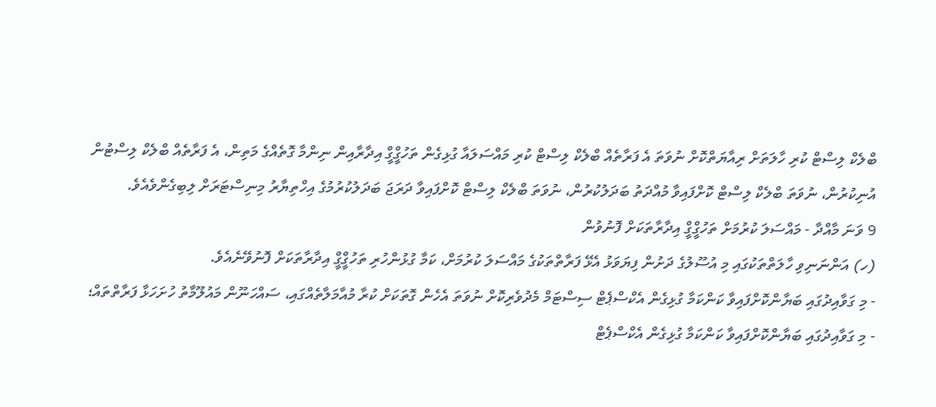ބްލެކް ލިސްޓް ކުރި ހާލަތަށް ރިއާޔަތްކޮށް ނުވަތަ އެ ފަރާތެއް ބްލެކް ލިސްޓް ކުރި މައްސަލައާ ގުޅިގެން ތަހުގްީގްީ އިދާރާއިން ނިންމާ ގޮތެއްގެ މަތިން، އެ ފަރާތެއް ބްލެކް ލިސްޓުން އުނިކުރުން، ނުވަތަ ބްލެކް ލިސްޓް ކޮށްފައިވާ މުއްދަތު ބަދަލުކުރުން، ނުވަތަ ބްލެކް ލިސްޓް ކޮށްފައިވާ ދަރަޖަ ބަދަލުކުރުމުގެ އިހްތިޔާރު މިނިސްޓަރަށް ލިބިގެންވެއެވެ.
9 ވަނަ މާއްދާ - މައްސަލަ ކުރުމަށް ތަހުގްީގްީ އިދާރާތަކަށް ފޮނުވުން
(ހ) އަންނަނިވި ހާލަތްތަކުގައި މި އުސޫލުގެ ދަށުން ފިޔަވަޅު އެޅޭ ފަރާތްތަކުގެ މައްސަލަ ކުރުމަށް، ކަމާ ގުޅުންހުރި ތަހުގްީގްީ އިދާރާތަކަށް ފޮނުވޭނެއެވެ.
- މި ގަވާއިދުގައި ބަޔާންކޮށްފައިވާ ކަންކަމާ ގުޅިގެން އެކްސްޕެޓް ސިސްޓަމް މެދުވެރިކޮށް ނުވަތަ އެހެން ގޮތަކަށް ކުރާ މުއާމަލާތެއްގައި، ސައްހަނޫން މައުލޫމާތު ހުށަހަޅާ ފަރާތްތައް؛
- މި ގަވާއިދުގައި ބަޔާންކޮށްފައިވާ ކަންކަމާ ގުޅިގެން އެކްސްޕެޓް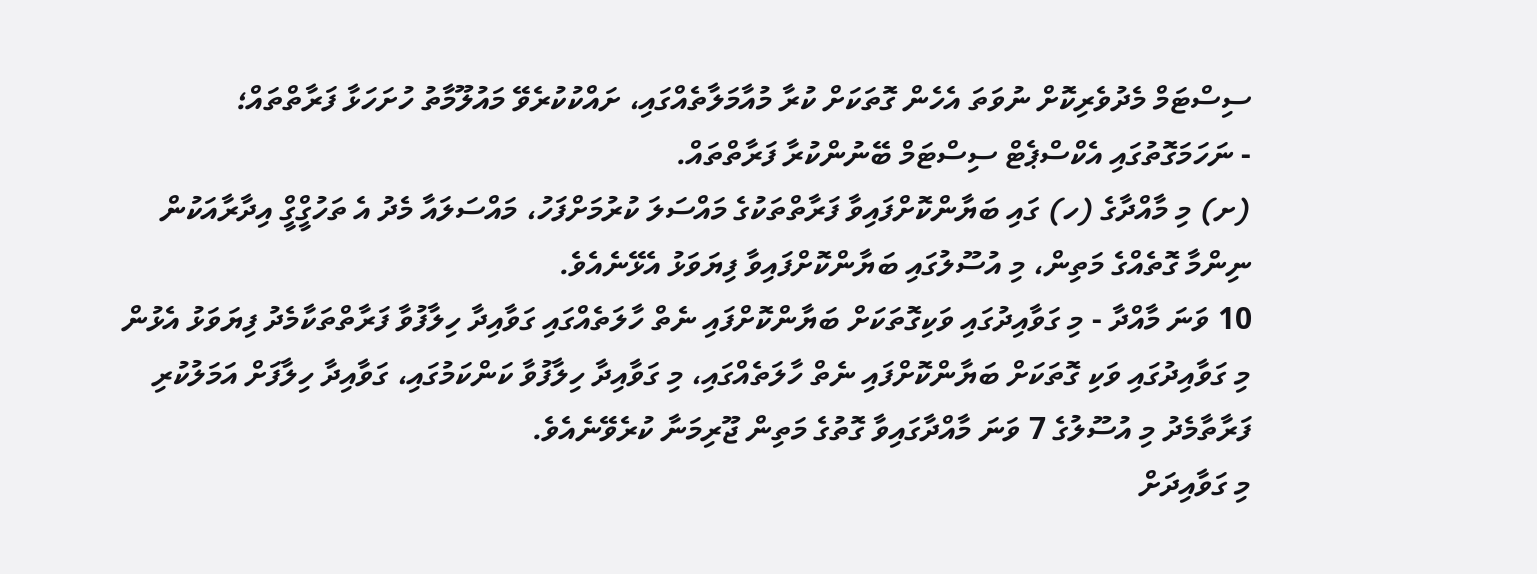ސިސްޓަމް މެދުވެރިކޮށް ނުވަތަ އެހެން ގޮތަކަށް ކުރާ މުއާމަލާތެއްގައި، ށައްކުކުރެވޭ މައުލޫމާތު ހުށަހަޅާ ފަރާތްތައް؛
- ނަހަމަގޮތުގައި އެކްސްޕެޓް ސިސްޓަމް ބޭނުންކުރާ ފަރާތްތައް.
(ށ) މި މާއްދާގެ (ހ) ގައި ބަޔާންކޮށްފައިވާ ފަރާތްތަކުގެ މައްސަލަ ކުރުމަށްފަހު، މައްސަލައާ މެދު އެ ތަހުގްީގްީ އިދާރާއަކުން ނިންމާ ގޮތެއްގެ މަތިން، މި އުސޫލުގައި ބަޔާންކޮށްފައިވާ ފިޔަވަޅު އެޅޭނެއެވެ.
10 ވަނަ މާއްދާ - މި ގަވާއިދުގައި ވަކިގޮތަކަށް ބަޔާންކޮށްފައި ނެތް ހާލަތެއްގައި ގަވާއިދާ ހިލާފުވާ ފަރާތްތަކާމެދު ފިޔަވަޅު އެޅުން
މި ގަވާއިދުގައި ވަކި ގޮތަކަށް ބަޔާންކޮށްފައި ނެތް ހާލަތެއްގައި، މި ގަވާއިދާ ހިލާފުވާ ކަންކަމުގައި، ގަވާއިދާ ހިލާފަށް އަމަލުކުރި ފަރާތާމެދު މި އުސޫލުގެ 7 ވަނަ މާއްދާގައިވާ ގޮތުގެ މަތިން ޖޫރިމަނާ ކުރެވޭނެއެވެ.
މި ގަވާއިދަށް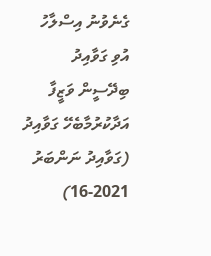ގެނެވުނު އިސްލާހު
އުވި ގަވާއިދު
ބިދޭސީން ވަޒީފާ އަދާކުރުމާބެހޭ ގަވާއިދު (ގަވާއިދު ނަންބަރު 2021-16)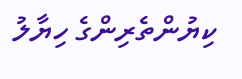ކިޔުންތެރިންގެ ހިޔާލު